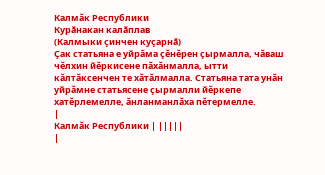Калмăк Республики
Курӑнакан калӑплав
(Калмыки ҫинчен куҫарнӑ)
Çак статьяна е уйрăма çĕнĕрен çырмалла, чăваш чĕлхин йĕркисене пăхăнмалла, ытти кăлтăксенчен те хăтăлмалла. Статьяна тата унăн уйрăмне статьясене çырмалли йĕркепе хатĕрлемелле, ăнланманлăха пĕтермелле.
|
Калмăк Республики | |||||
|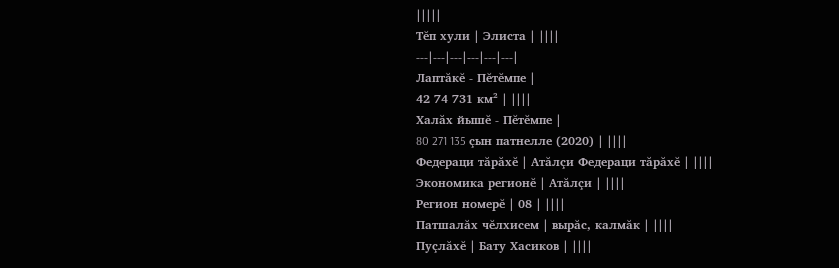|||||
Тĕп хули | Элиста | ||||
---|---|---|---|---|---|
Лаптăкĕ - Пĕтĕмпе |
42 74 731 км² | ||||
Халăх йышĕ - Пĕтĕмпе |
80 271 135 çын патнелле (2020) | ||||
Федераци тăрăхĕ | Атăлçи Федераци тăрăхĕ | ||||
Экономика регионĕ | Атăлçи | ||||
Регион номерĕ | 08 | ||||
Патшалăх чĕлхисем | вырăс, калмăк | ||||
Пуçлăхĕ | Бату Хасиков | ||||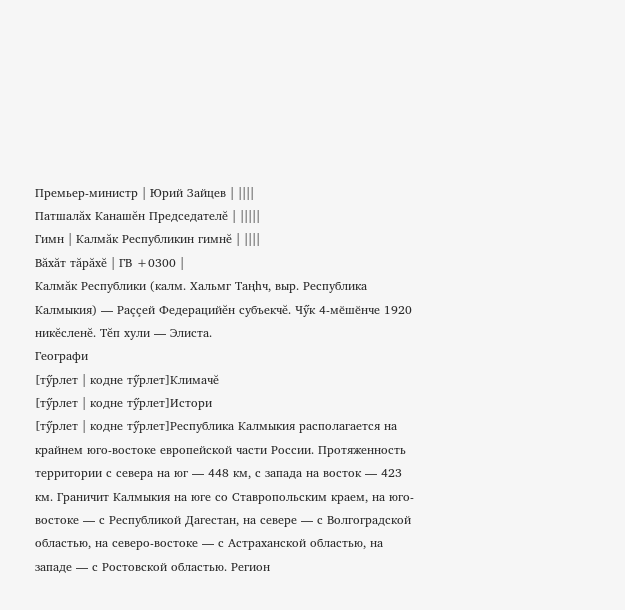Премьер-министр | Юрий Зайцев | ||||
Патшалăх Канашĕн Председателĕ | |||||
Гимн | Калмăк Республикин гимнĕ | ||||
Вăхăт тăрăхĕ | ГВ +0300 |
Калмăк Республики (калм. Хальмг Таңһч, выр. Республика Калмыкия) — Раççей Федерацийĕн субъекчĕ. Чӳк 4-мӗшӗнче 1920 никĕсленĕ. Тĕп хули — Элиста.
Географи
[тӳрлет | кодне тӳрлет]Климачĕ
[тӳрлет | кодне тӳрлет]Истори
[тӳрлет | кодне тӳрлет]Республика Калмыкия располагается на крайнем юго-востоке европейской части России. Протяженность территории с севера на юг — 448 км, с запада на восток — 423 км. Граничит Калмыкия на юге со Ставропольским краем, на юго-востоке — с Республикой Дагестан, на севере — с Волгоградской областью, на северо-востоке — с Астраханской областью, на западе — с Ростовской областью. Регион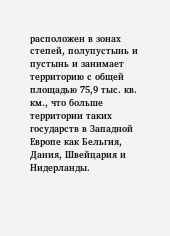расположен в зонах степей, полупустынь и пустынь и занимает территорию с общей площадью 75,9 тыс. кв. км., что больше территории таких государств в Западной Европе как Бельгия, Дания, Швейцария и Нидерланды.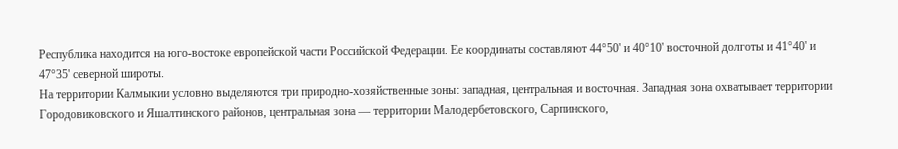Республика находится на юго-востоке европейской части Российской Федерации. Ее координаты составляют 44°50' и 40°10' восточной долготы и 41°40' и 47°35' северной широты.
На территории Калмыкии условно выделяются три природно-хозяйственные зоны: западная, центральная и восточная. Западная зона охватывает территории Городовиковского и Яшалтинского районов, центральная зона — территории Малодербетовского, Сарпинского,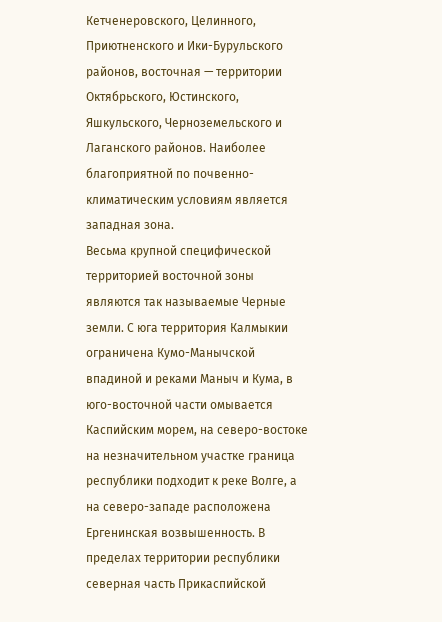Кетченеровского, Целинного, Приютненского и Ики-Бурульского районов, восточная — территории Октябрьского, Юстинского, Яшкульского, Черноземельского и Лаганского районов. Наиболее благоприятной по почвенно-климатическим условиям является западная зона.
Весьма крупной специфической территорией восточной зоны являются так называемые Черные земли. С юга территория Калмыкии ограничена Кумо-Манычской впадиной и реками Маныч и Кума, в юго-восточной части омывается Каспийским морем, на северо-востоке на незначительном участке граница республики подходит к реке Волге, а на северо-западе расположена Ергенинская возвышенность. В пределах территории республики северная часть Прикаспийской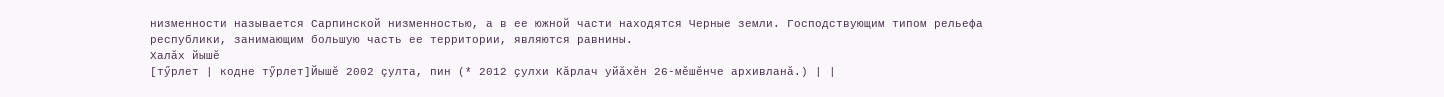низменности называется Сарпинской низменностью, а в ее южной части находятся Черные земли. Господствующим типом рельефа республики, занимающим большую часть ее территории, являются равнины.
Халăх йышĕ
[тӳрлет | кодне тӳрлет]Йышĕ 2002 çулта, пин (* 2012 ҫулхи Кӑрлач уйӑхӗн 26-мӗшӗнче архивланӑ.) | |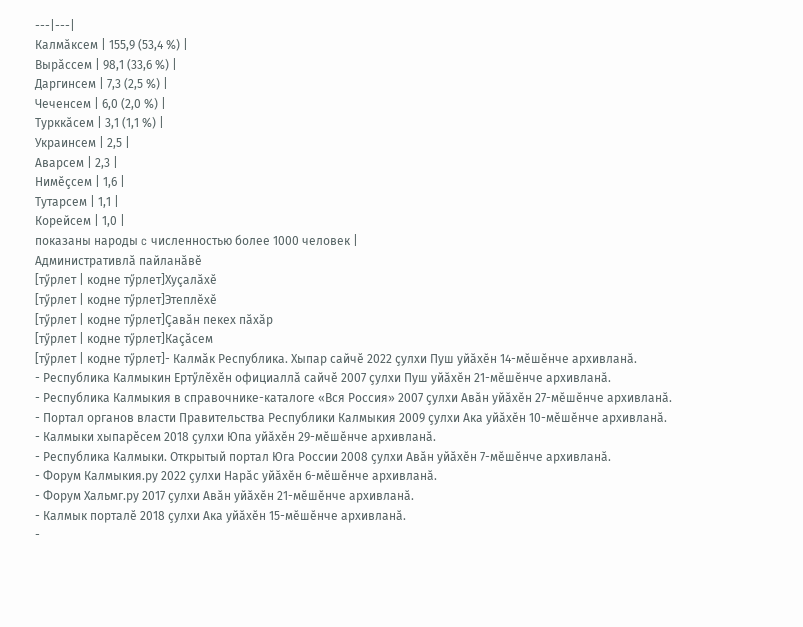---|---|
Калмăксем | 155,9 (53,4 %) |
Вырăссем | 98,1 (33,6 %) |
Даргинсем | 7,3 (2,5 %) |
Чеченсем | 6,0 (2,0 %) |
Турккăсем | 3,1 (1,1 %) |
Украинсем | 2,5 |
Аварсем | 2,3 |
Нимĕçсем | 1,6 |
Тутарсем | 1,1 |
Корейсем | 1,0 |
показаны народы c численностью более 1000 человек |
Административлă пайланăвĕ
[тӳрлет | кодне тӳрлет]Хуçалăхĕ
[тӳрлет | кодне тӳрлет]Этеплĕхĕ
[тӳрлет | кодне тӳрлет]Çавăн пекех пăхăр
[тӳрлет | кодне тӳрлет]Каçăсем
[тӳрлет | кодне тӳрлет]- Калмăк Республика. Хыпар сайчĕ 2022 ҫулхи Пуш уйӑхӗн 14-мӗшӗнче архивланӑ.
- Республика Калмыкин Ертӳлĕхĕн официаллă сайчĕ 2007 ҫулхи Пуш уйӑхӗн 21-мӗшӗнче архивланӑ.
- Республика Калмыкия в справочнике-каталоге «Вся Россия» 2007 ҫулхи Авӑн уйӑхӗн 27-мӗшӗнче архивланӑ.
- Портал органов власти Правительства Республики Калмыкия 2009 ҫулхи Ака уйӑхӗн 10-мӗшӗнче архивланӑ.
- Калмыки хыпарĕсем 2018 ҫулхи Юпа уйӑхӗн 29-мӗшӗнче архивланӑ.
- Республика Калмыки. Открытый портал Юга России 2008 ҫулхи Авӑн уйӑхӗн 7-мӗшӗнче архивланӑ.
- Форум Калмыкия.ру 2022 ҫулхи Нарӑс уйӑхӗн 6-мӗшӗнче архивланӑ.
- Форум Хальмг.ру 2017 ҫулхи Авӑн уйӑхӗн 21-мӗшӗнче архивланӑ.
- Калмык порталĕ 2018 ҫулхи Ака уйӑхӗн 15-мӗшӗнче архивланӑ.
-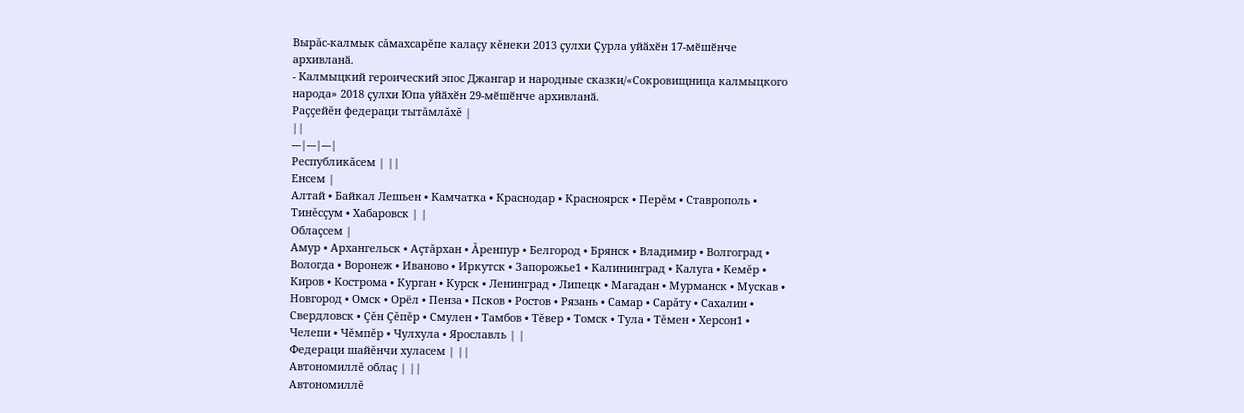Вырăс-калмык сăмахсарĕпе калаçу кĕнеки 2013 ҫулхи Ҫурла уйӑхӗн 17-мӗшӗнче архивланӑ.
- Калмыцкий героический эпос Джангар и народные сказки/«Сокровищница калмыцкого народа» 2018 ҫулхи Юпа уйӑхӗн 29-мӗшӗнче архивланӑ.
Раççейĕн федераци тытăмлăхĕ |
||
---|---|---|
Республикăсем | ||
Енсем |
Алтай • Байкал Лешьен • Камчатка • Краснодар • Красноярск • Перĕм • Ставрополь • Тинĕсçум • Хабаровск | |
Облаçсем |
Амур • Архангельск • Аçтăрхан • Ăренпур • Белгород • Брянск • Владимир • Волгоград • Вологда • Воронеж • Иваново • Иркутск • Запорожье1 • Калининград • Калуга • Кемĕр • Киров • Кострома • Курган • Курск • Ленинград • Липецк • Магадан • Мурманск • Мускав • Новгород • Омск • Орёл • Пенза • Псков • Ростов • Рязань • Самар • Сарăту • Сахалин • Свердловск • Çĕн Çĕпĕр • Смулен • Тамбов • Тĕвер • Томск • Тула • Тĕмен • Херсон1 • Челепи • Чĕмпĕр • Чулхула • Ярославль | |
Федераци шайĕнчи хуласем | ||
Автономиллĕ облаç | ||
Автономиллĕ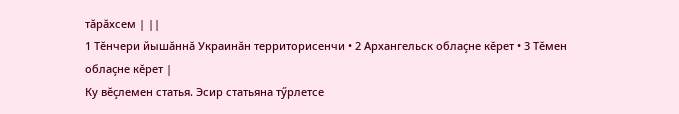тăрăхсем | ||
1 Тĕнчери йышăннă Украинăн территорисенчи • 2 Архангельск облаçне кĕрет • 3 Тĕмен облаçне кĕрет |
Ку вĕçлемен статья. Эсир статьяна тӳрлетсе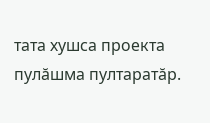тата хушса проекта пулăшма пултаратăр.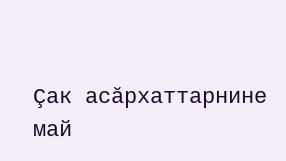Çак асăрхаттарнине май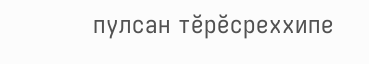пулсан тĕрĕсреххипе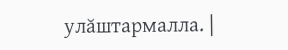улăштармалла. |